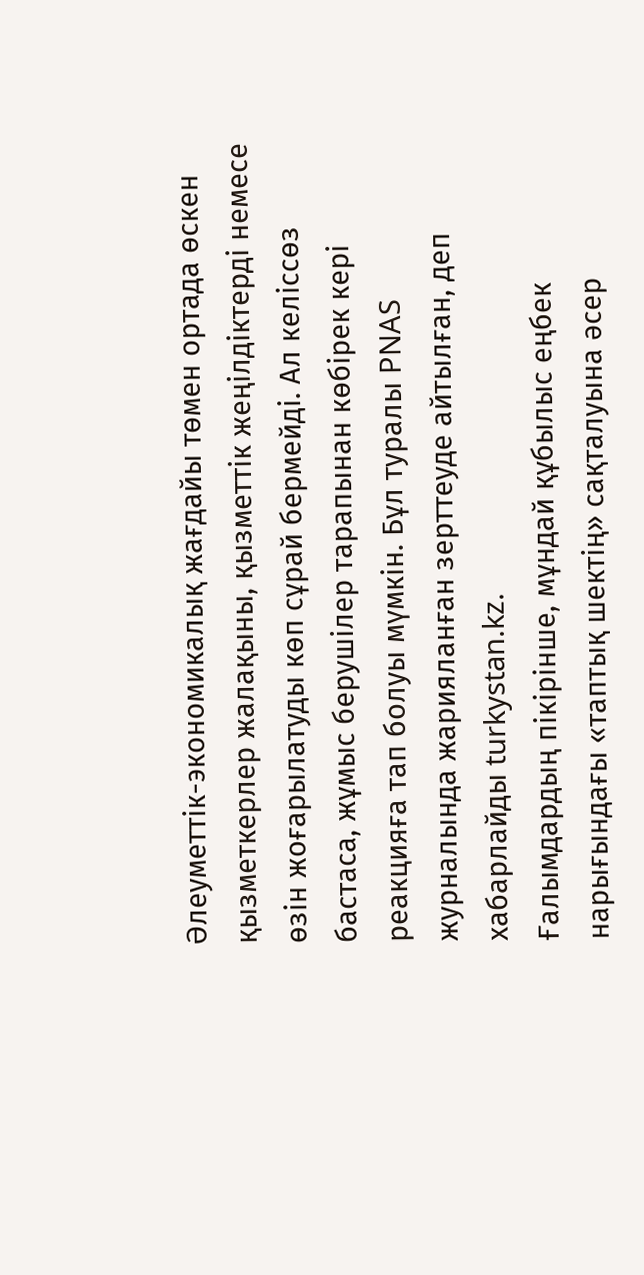Әлеуметтік-экономикалық жағдайы төмен ортада өскен қызметкерлер жалақыны, қызметтік жеңілдіктерді немесе өзін жоғарылатуды көп сұрай бермейді. Ал келіссөз бастаса, жұмыс берушілер тарапынан көбірек кері реакцияға тап болуы мүмкін. Бұл туралы PNAS журналында жарияланған зерттеуде айтылған, деп хабарлайды turkystan.kz.
Ғалымдардың пікірінше, мұндай құбылыс еңбек нарығындағы «таптық шектің» сақталуына әсер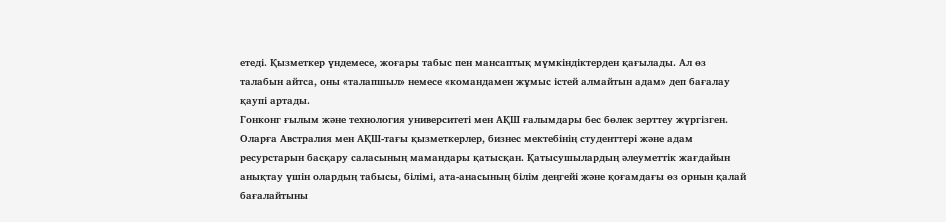етеді. Қызметкер үндемесе, жоғары табыс пен мансаптық мүмкіндіктерден қағылады. Ал өз талабын айтса, оны «талапшыл» немесе «командамен жұмыс істей алмайтын адам» деп бағалау қаупі артады.
Гонконг ғылым және технология университеті мен АҚШ ғалымдары бес бөлек зерттеу жүргізген. Оларға Австралия мен АҚШ-тағы қызметкерлер, бизнес мектебінің студенттері және адам ресурстарын басқару саласының мамандары қатысқан. Қатысушылардың әлеуметтік жағдайын анықтау үшін олардың табысы, білімі, ата-анасының білім деңгейі және қоғамдағы өз орнын қалай бағалайтыны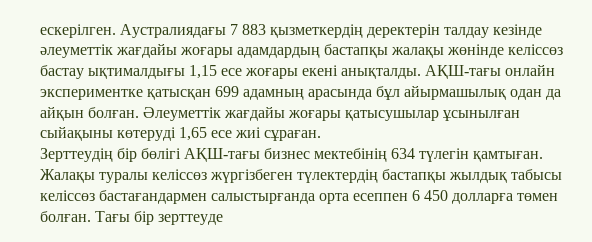ескерілген. Аустралиядағы 7 883 қызметкердің деректерін талдау кезінде әлеуметтік жағдайы жоғары адамдардың бастапқы жалақы жөнінде келіссөз бастау ықтималдығы 1,15 есе жоғары екені анықталды. АҚШ-тағы онлайн экспериментке қатысқан 699 адамның арасында бұл айырмашылық одан да айқын болған. Әлеуметтік жағдайы жоғары қатысушылар ұсынылған сыйақыны көтеруді 1,65 есе жиі сұраған.
Зерттеудің бір бөлігі АҚШ-тағы бизнес мектебінің 634 түлегін қамтыған. Жалақы туралы келіссөз жүргізбеген түлектердің бастапқы жылдық табысы келіссөз бастағандармен салыстырғанда орта есеппен 6 450 долларға төмен болған. Тағы бір зерттеуде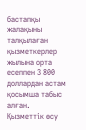бастапқы жалақыны талқылаған қызметкерлер жылына орта есеппен 3 800 доллардан астам қосымша табыс алған. Қызметтік өсу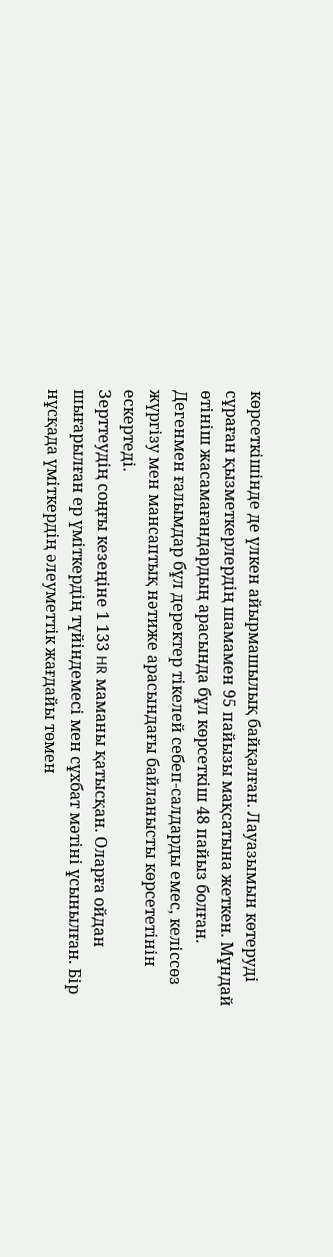көрсеткішінде де үлкен айырмашылық байқалған. Лауазымын көтеруді сұраған қызметкерлердің шамамен 95 пайызы мақсатына жеткен. Мұндай өтініш жасамағандардың арасында бұл көрсеткіш 48 пайыз болған. Дегенмен ғалымдар бұл деректер тікелей себеп-салдарды емес, келіссөз жүргізу мен мансаптық нәтиже арасындағы байланысты көрсететінін ескертеді.
Зерттеудің соңғы кезеңіне 1 133 HR маманы қатысқан. Оларға ойдан шығарылған ер үміткердің түйіндемесі мен сұхбат мәтіні ұсынылған. Бір нұсқада үміткердің әлеуметтік жағдайы төмен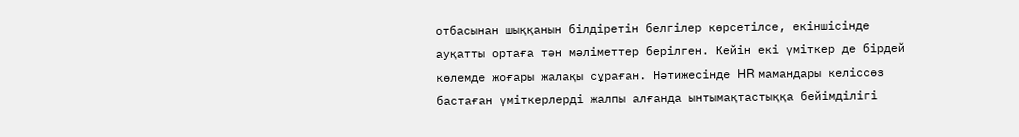отбасынан шыққанын білдіретін белгілер көрсетілсе, екіншісінде ауқатты ортаға тән мәліметтер берілген. Кейін екі үміткер де бірдей көлемде жоғары жалақы сұраған. Нәтижесінде HR мамандары келіссөз бастаған үміткерлерді жалпы алғанда ынтымақтастыққа бейімділігі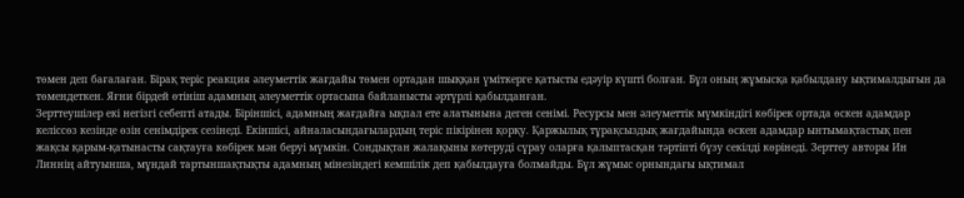төмен деп бағалаған. Бірақ теріс реакция әлеуметтік жағдайы төмен ортадан шыққан үміткерге қатысты едәуір күшті болған. Бұл оның жұмысқа қабылдану ықтималдығын да төмендеткен. Яғни бірдей өтініш адамның әлеуметтік ортасына байланысты әртүрлі қабылданған.
Зерттеушілер екі негізгі себепті атады. Біріншісі, адамның жағдайға ықпал ете алатынына деген сенімі. Ресурсы мен әлеуметтік мүмкіндігі көбірек ортада өскен адамдар келіссөз кезінде өзін сенімдірек сезінеді. Екіншісі, айналасындағылардың теріс пікірінен қорқу. Қаржылық тұрақсыздық жағдайында өскен адамдар ынтымақтастық пен жақсы қарым-қатынасты сақтауға көбірек мән беруі мүмкін. Сондықтан жалақыны көтеруді сұрау оларға қалыптасқан тәртіпті бұзу секілді көрінеді. Зерттеу авторы Ин Линнің айтуынша, мұндай тартыншақтықты адамның мінезіндегі кемшілік деп қабылдауға болмайды. Бұл жұмыс орнындағы ықтимал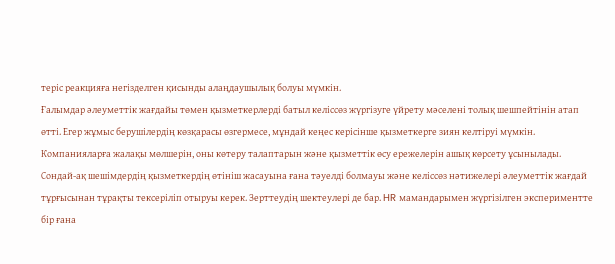теріс реакцияға негізделген қисынды алаңдаушылық болуы мүмкін.
Ғалымдар әлеуметтік жағдайы төмен қызметкерлерді батыл келіссөз жүргізуге үйрету мәселені толық шешпейтінін атап өтті. Егер жұмыс берушілердің көзқарасы өзгермесе, мұндай кеңес керісінше қызметкерге зиян келтіруі мүмкін. Компанияларға жалақы мөлшерін, оны көтеру талаптарын және қызметтік өсу ережелерін ашық көрсету ұсынылады. Сондай-ақ шешімдердің қызметкердің өтініш жасауына ғана тәуелді болмауы және келіссөз нәтижелері әлеуметтік жағдай тұрғысынан тұрақты тексеріліп отыруы керек. Зерттеудің шектеулері де бар. HR мамандарымен жүргізілген экспериментте бір ғана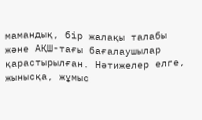мамандық, бір жалақы талабы және АҚШ-тағы бағалаушылар қарастырылған. Нәтижелер елге, жынысқа, жұмыс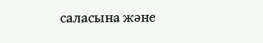саласына және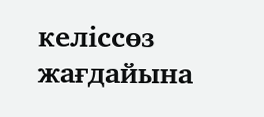келіссөз жағдайына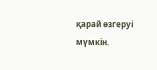қарай өзгеруі мүмкін.